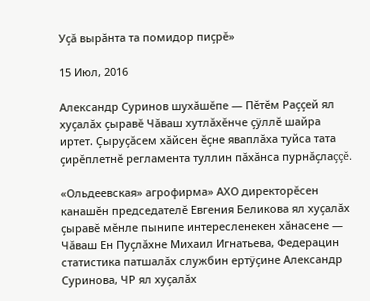Уçă вырăнта та помидор пиçрĕ»

15 Июл, 2016

Александр Суринов шухăшĕпе — Пĕтĕм Раççей ял хуçалăх çыравĕ Чăваш хутлăхĕнче çÿллĕ шайра иртет. Çыруçăсем хăйсен ĕçне яваплăха туйса тата çирĕплетнĕ регламента туллин пăхăнса пурнăçлаççĕ.

«Ольдеевская» агрофирма» АХО директорĕсен канашĕн председателĕ Евгения Беликова ял хуçалăх çыравĕ мĕнле пынипе интересленекен хăнасене — Чăваш Ен Пуçлăхне Михаил Игнатьева, Федерацин статистика патшалăх службин ертÿçине Александр Суринова, ЧР ял хуçалăх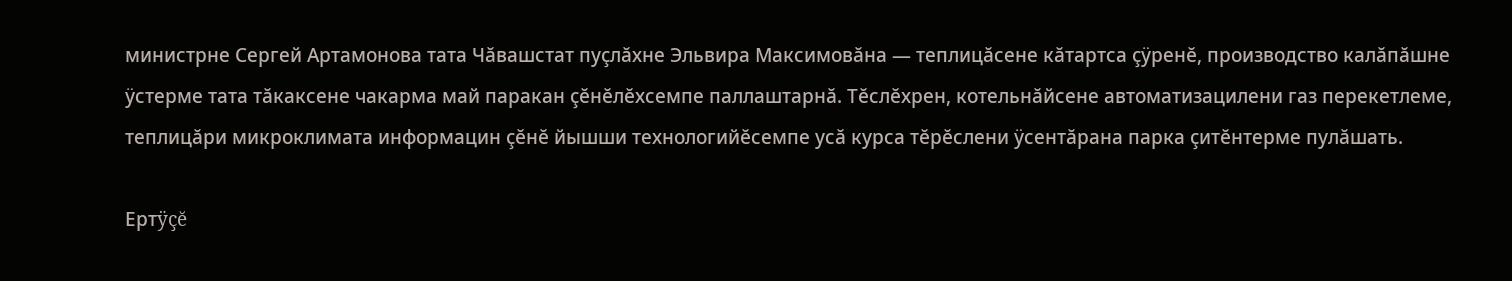министрне Сергей Артамонова тата Чăвашстат пуçлăхне Эльвира Максимовăна — теплицăсене кăтартса çÿренĕ, производство калăпăшне ÿстерме тата тăкаксене чакарма май паракан çĕнĕлĕхсемпе паллаштарнă. Тĕслĕхрен, котельнăйсене автоматизацилени газ перекетлеме, теплицăри микроклимата информацин çĕнĕ йышши технологийĕсемпе усă курса тĕрĕслени ÿсентăрана парка çитĕнтерме пулăшать.

Ертÿçĕ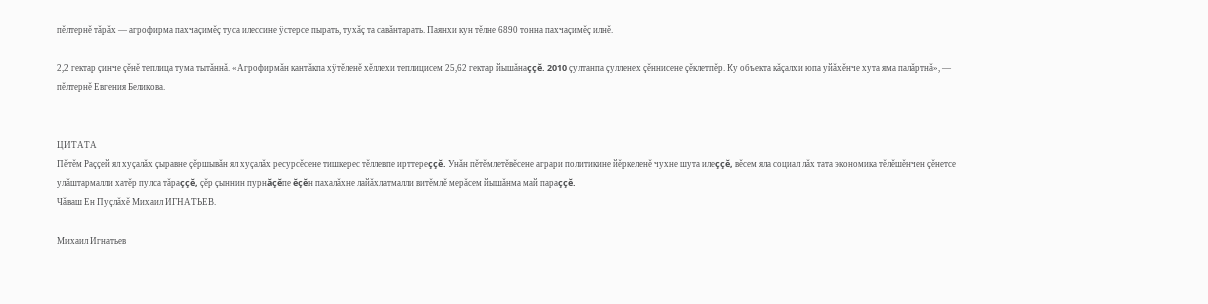пĕлтернĕ тăрăх — агрофирма пахчаçимĕç туса илессине ÿстерсе пырать, тухăç та савăнтарать. Паянхи кун тĕлне 6890 тонна пахчаçимĕç илнĕ.

2,2 гектар çинче çĕнĕ теплица тума тытăннă. «Агрофирмăн кантăкпа хÿтĕленĕ хĕллехи теплицисем 25,62 гектар йышăнаççĕ. 2010 çултанпа çулленех çĕннисене çĕклетпĕр. Ку объекта кăçалхи юпа уйăхĕнче хута яма палăртнă», — пĕлтернĕ Евгения Беликова.


ЦИТАТА
Пĕтĕм Раççей ял хуçалăх çыравне çĕршывăн ял хуçалăх ресурсĕсене тишкерес тĕллевпе ирттереççĕ. Унăн пĕтĕмлетĕвĕсене аграри политикине йĕркеленĕ чухне шута илеççĕ, вĕсем яла социал лăх тата экономика тĕлĕшĕнчен çĕнетсе улăштармалли хатĕр пулса тăраççĕ, çĕр çыннин пурнăçĕпе ĕçĕн пахалăхне лайăхлатмалли витĕмлĕ мерăсем йышăнма май параççĕ.
Чăваш Ен Пуçлăхĕ Михаил ИГНАТЬЕВ.

Михаил Игнатьев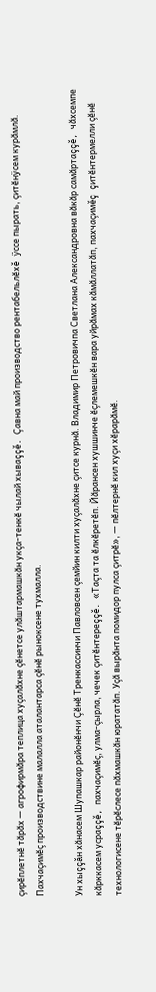çирĕплетнĕ тăрăх — агрофирмăра теплица хуçалăхне çĕнетсе улăштармашкăн укçа-тенкĕ чылай хываççĕ. Çавна май производство рентабельлĕхĕ ÿссе пырать, çитĕнÿсем курăмлă. Пахчаçимĕç производствине малалла аталантарса çĕнĕ рыноксене тухмалла.

Ун хыççăн хăнасем Шупашкар районĕнчи Çĕнĕ Тренкассинчи Павловсен çемйин килти хуçалăхне çитсе курнă. Владимир Петровичпа Светлана Александровна вăкăр самăртаççĕ, чăхсемпе кăрккасем усраççĕ, пахчаçимĕç, улма-çырла, чечек çитĕнтереççĕ. «Таçта та ĕлкĕретĕп. Йăрансен хушшинче ĕçлемешкĕн вара уйрăмах кăмăллатăп, пахчаçимĕç çитĕнтермелли çĕнĕ технологисене тĕрĕслесе пăхмашкăн юрататăп. Уçă вырăнта помидор пулса çитрĕ», — пĕлтернĕ кил хуçи хĕрарăмĕ.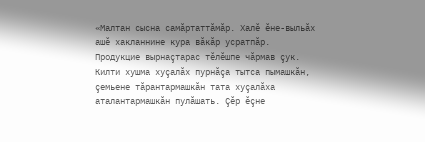«Малтан сысна самăртаттăмăр. Халĕ ĕне-выльăх ашĕ хакланнине кура вăкăр усратпăр. Продукцие вырнаçтарас тĕлĕшпе чăрмав çук. Килти хушма хуçалăх пурнăçа тытса пымашкăн, çемьене тăрантармашкăн тата хуçалăха аталантармашкăн пулăшать. Çĕр ĕçне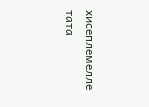хисеплемелле тата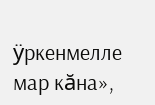ÿркенмелле мар кăна»,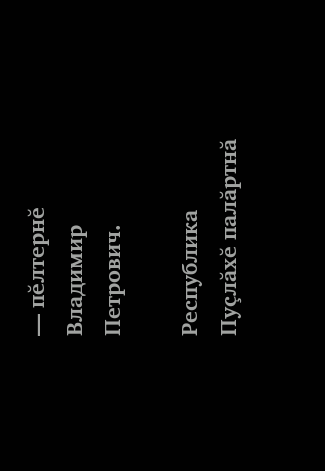— пĕлтернĕ Владимир Петрович.

Республика Пуçлăхĕ палăртнă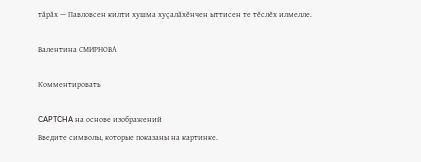тăрăх — Павловсен килти хушма хуçалăхĕнчен ыттисен те тĕслĕх илмелле.

Валентина СМИРНОВА

Комментировать

CAPTCHA на основе изображений
Введите символы, которые показаны на картинке.